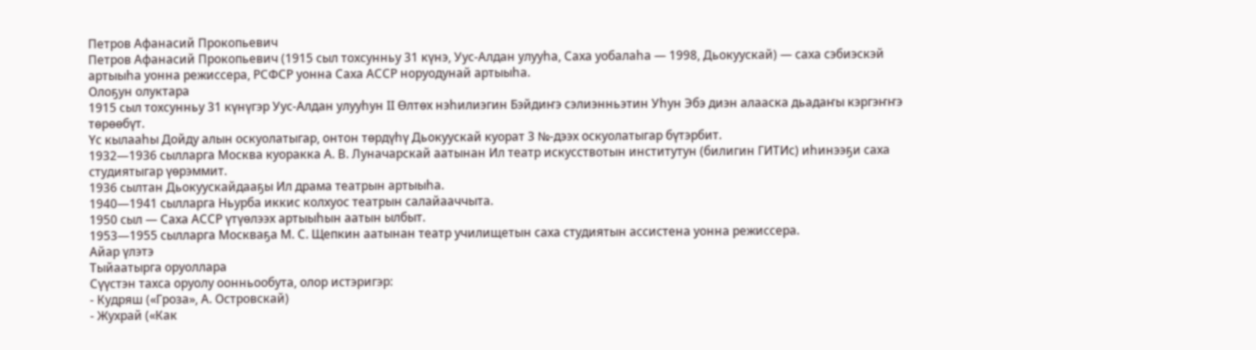Петров Афанасий Прокопьевич
Петров Афанасий Прокопьевич (1915 сыл тохсунньу 31 күнэ, Уус-Алдан улууһа, Саха уобалаһа — 1998, Дьокуускай) — саха сэбиэскэй артыыһа уонна режиссера, РСФСР уонна Саха АССР норуодунай артыыһа.
Олоҕун олуктара
1915 сыл тохсунньу 31 күнүгэр Уус-Алдан улууһун II Өлтөх нэһилиэгин Бэйдиҥэ сэлиэнньэтин Уһун Эбэ диэн алааска дьадаҥы кэргэҥҥэ төрөөбүт.
Үс кылааһы Дойду алын оскуолатыгар, онтон төрдүһү Дьокуускай куорат 3 №-дээх оскуолатыгар бүтэрбит.
1932—1936 сылларга Москва куоракка А. В. Луначарскай аатынан Ил театр искусствотын институтун (билигин ГИТИс) иһинээҕи саха студиятыгар үөрэммит.
1936 сылтан Дьокуускайдааҕы Ил драма театрын артыыһа.
1940—1941 сылларга Ньурба иккис колхуос театрын салайааччыта.
1950 сыл — Саха АССР үтүөлээх артыыһын аатын ылбыт.
1953—1955 сылларга Москваҕа М. С. Щепкин аатынан театр училищетын саха студиятын ассистена уонна режиссера.
Айар үлэтэ
Тыйаатырга оруоллара
Сүүстэн тахса оруолу оонньообута, олор истэригэр:
- Кудряш («Гроза», А. Островскай)
- Жухрай («Как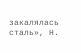закалялась сталь», Н.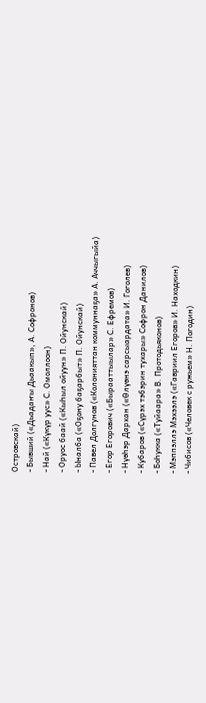Островскай)
- Бывший («Дьадаҥы Дьаакып», А. Софронов)
- Най («Күкүр уус» С. Омоллоон)
- Оруос баай («Кыһыл ойуун» П. Ойунскай)
- Ыналба («Оҕону баҕарбыт» П. Ойунскай)
- Павел Долгунов («Колонияттан коммуннаҕа» А. Аччыгыйа)
- Егор Егорович («Бырааттыылар» С. Ефремов)
- Нүөһэр Дархан («Өлүөнэ сарсыардата» И. Гоголев)
- Кубаров («Сүрэх тэбэрин тухары» Софрон Данилов)
- Боһукка («Туйаара» В. Протодьяконов)
- Мэппэллэ Мэхээлэ («Гавриил Егоров» И. Находкин)
- Чибисов («Человек с ружьем» Н. Погодин)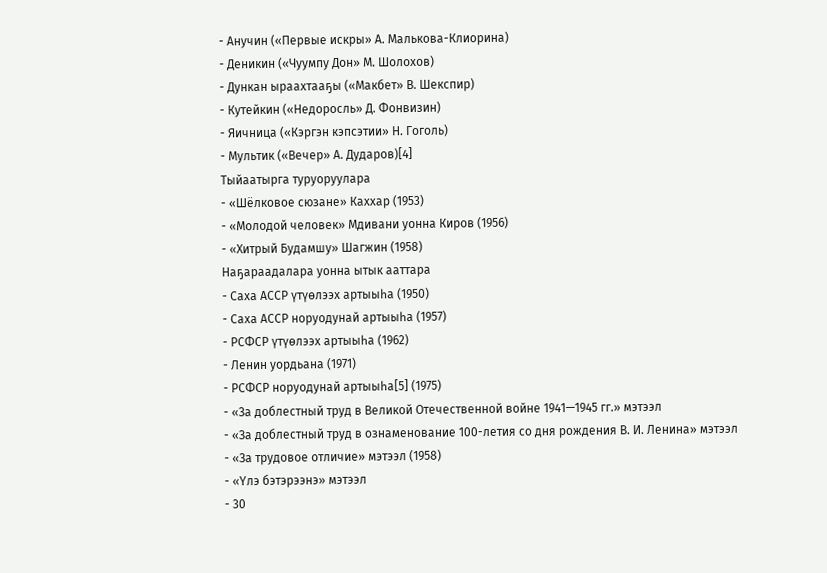- Анучин («Первые искры» А. Малькова-Клиорина)
- Деникин («Чуумпу Дон» М. Шолохов)
- Дункан ыраахтааҕы («Макбет» В. Шекспир)
- Кутейкин («Недоросль» Д. Фонвизин)
- Яичница («Кэргэн кэпсэтии» Н. Гоголь)
- Мультик («Вечер» А. Дударов)[4]
Тыйаатырга туруоруулара
- «Шёлковое сюзане» Каххар (1953)
- «Молодой человек» Мдивани уонна Киров (1956)
- «Хитрый Будамшу» Шагжин (1958)
Наҕараадалара уонна ытык ааттара
- Саха АССР үтүөлээх артыыһа (1950)
- Саха АССР норуодунай артыыһа (1957)
- РСФСР үтүөлээх артыыһа (1962)
- Ленин уордьана (1971)
- РСФСР норуодунай артыыһа[5] (1975)
- «За доблестный труд в Великой Отечественной войне 1941—1945 гг.» мэтээл
- «За доблестный труд в ознаменование 100-летия со дня рождения В. И. Ленина» мэтээл
- «За трудовое отличие» мэтээл (1958)
- «Үлэ бэтэрээнэ» мэтээл
- 30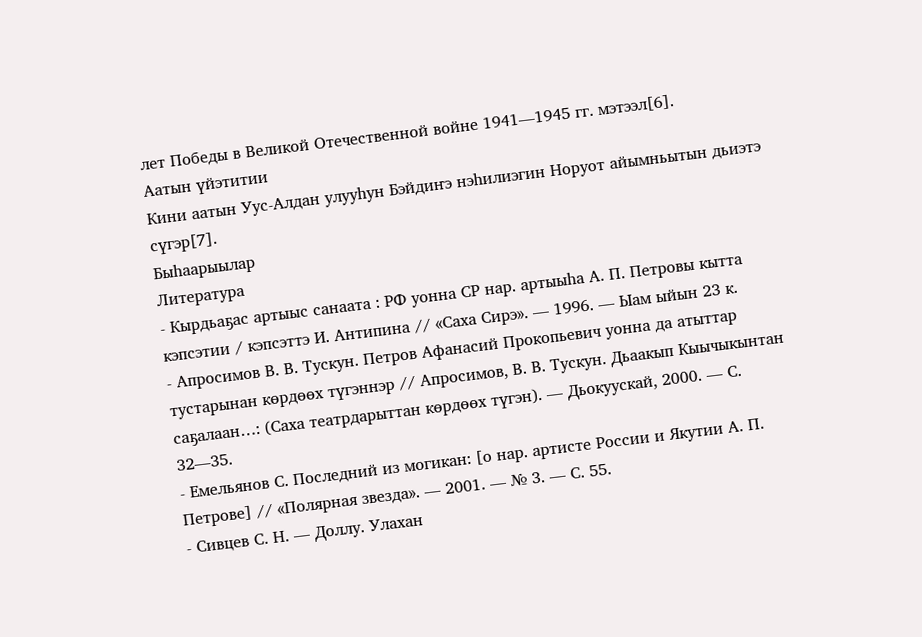лет Победы в Великой Отечественной войне 1941—1945 гг. мэтээл[6].
Аатын үйэтитии
Кини аатын Уус-Алдан улууһун Бэйдиҥэ нэһилиэгин Норуот айымньытын дьиэтэ сүгэр[7].
Быһаарыылар
Литература
- Кырдьаҕас артыыс санаата : РФ уонна СР нар. артыыhа А. П. Петровы кытта кэпсэтии / кэпсэттэ И. Антипина // «Саха Сирэ». — 1996. — Ыам ыйын 23 к.
- Апросимов В. В. Тускун. Петров Афанасий Прокопьевич уонна да атыттар тустарынан көрдөөх түгэннэр // Апросимов, В. В. Тускун. Дьаакып Кыычыкынтан саҕалаан…: (Саха театрдарыттан көрдөөх түгэн). — Дьокуускай, 2000. — С. 32—35.
- Емельянов С. Последний из могикан: [о нар. артисте России и Якутии А. П. Петрове] // «Полярная звезда». — 2001. — № 3. — С. 55.
- Сивцев С. Н. — Доллу. Улахан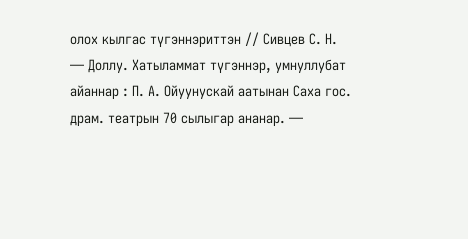олох кылгас түгэннэриттэн // Сивцев С. Н. — Доллу. Хатыламмат түгэннэр, умнуллубат айаннар : П. А. Ойуунускай аатынан Саха гос. драм. театрын 70 сылыгар ананар. —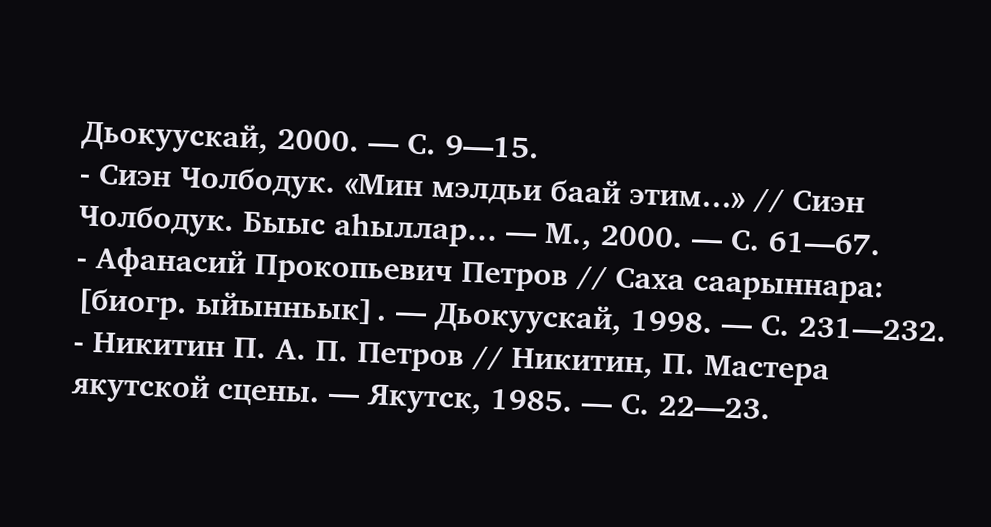Дьокуускай, 2000. — С. 9—15.
- Сиэн Чолбодук. «Мин мэлдьи баай этим…» // Сиэн Чолбодук. Быыс аhыллар… — М., 2000. — С. 61—67.
- Афанасий Прокопьевич Петров // Саха саарыннара: [биогр. ыйынньык]. — Дьокуускай, 1998. — С. 231—232.
- Никитин П. А. П. Петров // Никитин, П. Мастера якутской сцены. — Якутск, 1985. — С. 22—23.